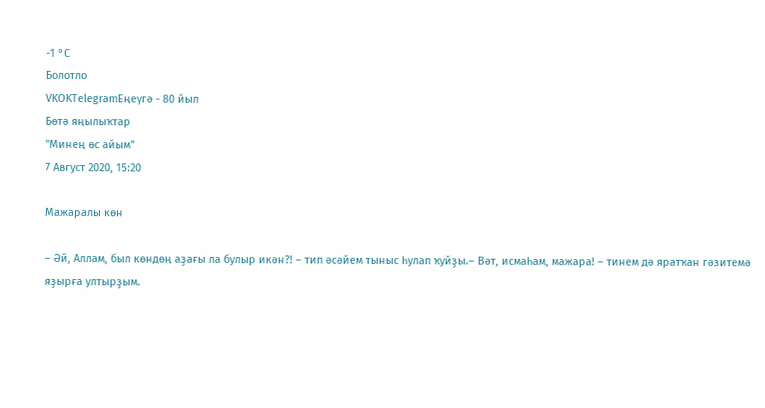-1 °С
Болотло
VKOKTelegramЕңеүгә - 80 йыл
Бөтә яңылыҡтар
"Минең өс айым"
7 Август 2020, 15:20

Мажаралы көн

– Әй, Аллам, был көндөң аҙағы ла булыр икән?! – тип әсәйем тыныс һулап ҡуйҙы.– Вәт, исмаһам, мажара! – тинем дә яратҡан гәзитемә яҙырға ултырҙым.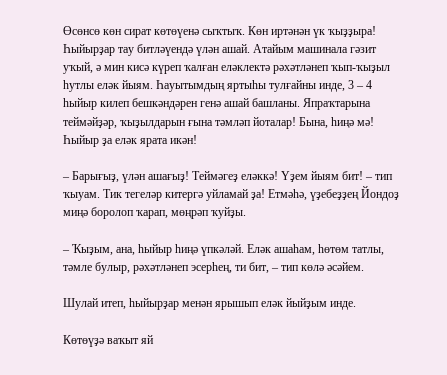Өсөнсө көн сират көтөүенә сыҡтыҡ. Көн иртәнән үк ҡыҙҙыра! Һыйырҙар тау битләүендә үлән ашай. Атайым машинала гәзит уҡый, ә мин кисә күреп ҡалған еләклектә рәхәтләнеп ҡып-ҡыҙыл һутлы еләк йыям. Һауытымдың яртыһы тулғайны инде, 3 – 4 һыйыр килеп бешкәндәрен генә ашай башланы. Япраҡтарына теймәйҙәр, ҡыҙылдарын ғына тәмләп йоталар! Бына, һиңә мә! Һыйыр ҙа еләк ярата икән!

– Барығыҙ, үлән ашағыҙ! Теймәгеҙ еләккә! Үҙем йыям бит! – тип ҡыуам. Тик тегеләр китергә уйламай ҙа! Етмәһә, үҙебеҙҙең Йондоҙ миңә боролоп ҡарап, мөңрәп ҡуйҙы.

– Ҡыҙым, ана, һыйыр һиңә үпкәләй. Еләк ашаһам, һөтөм татлы, тәмле булыр, рәхәтләнеп эсерһең, ти бит, – тип көлә әсәйем.

Шулай итеп, һыйырҙар менән ярышып еләк йыйҙым инде.

Көтөүҙә ваҡыт яй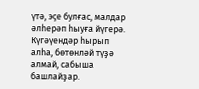үтә, эҫе булғас, малдар әлһерәп һыуға йүгерә. Күгәүендәр һырып алһа, бөтөнләй түҙә алмай, сабыша башлайҙар.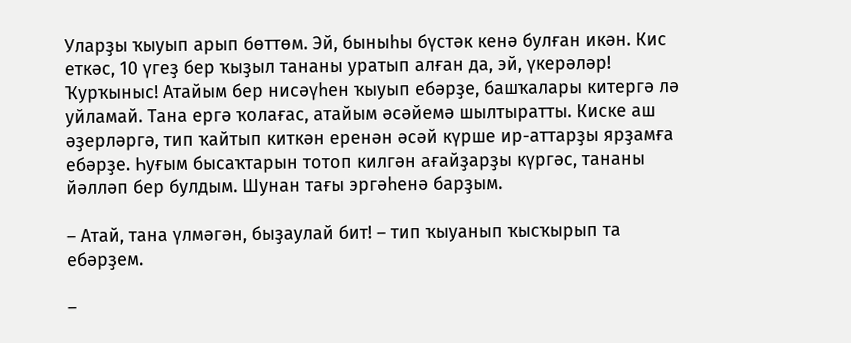Уларҙы ҡыуып арып бөттөм. Эй, быныһы бүстәк кенә булған икән. Кис еткәс, 10 үгеҙ бер ҡыҙыл тананы уратып алған да, эй, үкерәләр! Ҡурҡыныс! Атайым бер нисәүһен ҡыуып ебәрҙе, башҡалары китергә лә уйламай. Тана ергә ҡолағас, атайым әсәйемә шылтыратты. Киске аш әҙерләргә, тип ҡайтып киткән еренән әсәй күрше ир-аттарҙы ярҙамға ебәрҙе. Һуғым бысаҡтарын тотоп килгән ағайҙарҙы күргәс, тананы йәлләп бер булдым. Шунан тағы эргәһенә барҙым.

– Атай, тана үлмәгән, быҙаулай бит! – тип ҡыуанып ҡысҡырып та ебәрҙем.

–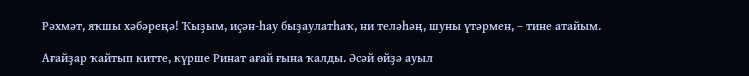Рәхмәт, яҡшы хәбәреңә! Ҡыҙым, иҫән-һау быҙаулатһаҡ, ни теләһәң, шуны үтәрмен, – тине атайым.

Ағайҙар ҡайтып китте, күрше Ринат ағай ғына ҡалды. Әсәй өйҙә ауыл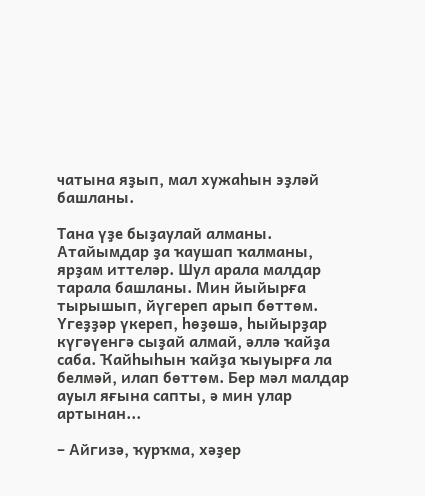чатына яҙып, мал хужаһын эҙләй башланы.

Тана үҙе быҙаулай алманы. Атайымдар ҙа ҡаушап ҡалманы, ярҙам иттеләр. Шул арала малдар тарала башланы. Мин йыйырға тырышып, йүгереп арып бөттөм. Үгеҙҙәр үкереп, һөҙөшә, һыйырҙар күгәүенгә сыҙай алмай, әллә ҡайҙа саба. Ҡайһыһын ҡайҙа ҡыуырға ла белмәй, илап бөттөм. Бер мәл малдар ауыл яғына сапты, ә мин улар артынан...

– Айгизә, ҡурҡма, хәҙер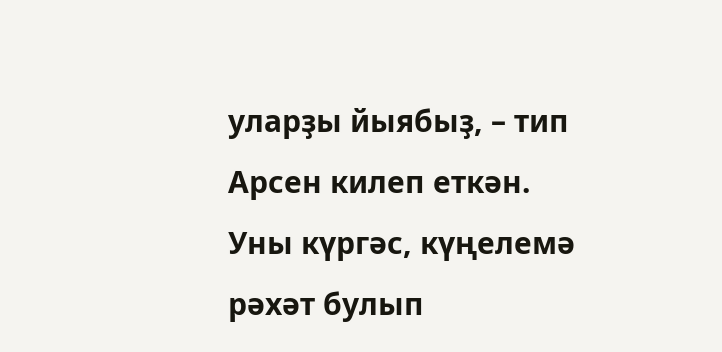уларҙы йыябыҙ, – тип Арсен килеп еткән. Уны күргәс, күңелемә рәхәт булып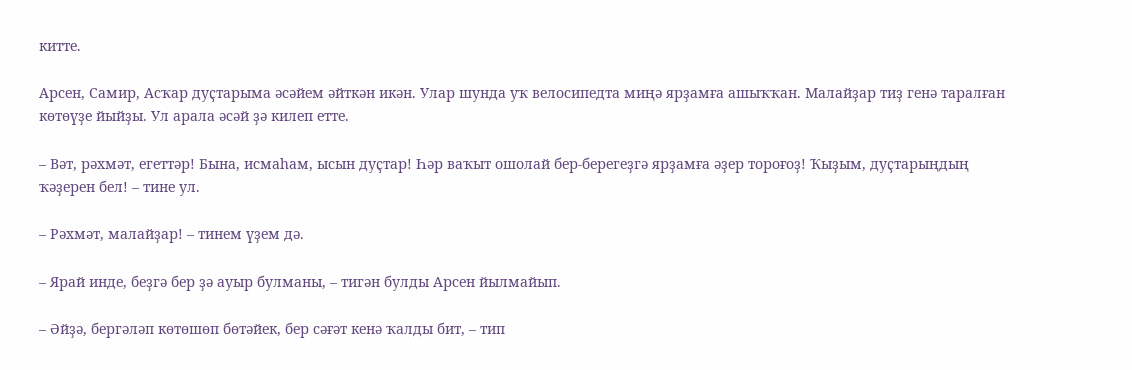китте.

Арсен, Самир, Асҡар дуҫтарыма әсәйем әйткән икән. Улар шунда уҡ велосипедта миңә ярҙамға ашыҡҡан. Малайҙар тиҙ генә таралған көтөүҙе йыйҙы. Ул арала әсәй ҙә килеп етте.

– Вәт, рәхмәт, егеттәр! Бына, исмаһам, ысын дуҫтар! Һәр ваҡыт ошолай бер-берегеҙгә ярҙамға әҙер тороғоҙ! Ҡыҙым, дуҫтарыңдың ҡәҙерен бел! – тине ул.

– Рәхмәт, малайҙар! – тинем үҙем дә.

– Ярай инде, беҙгә бер ҙә ауыр булманы, – тигән булды Арсен йылмайып.

– Әйҙә, бергәләп көтөшөп бөтәйек, бер сәғәт кенә ҡалды бит, – тип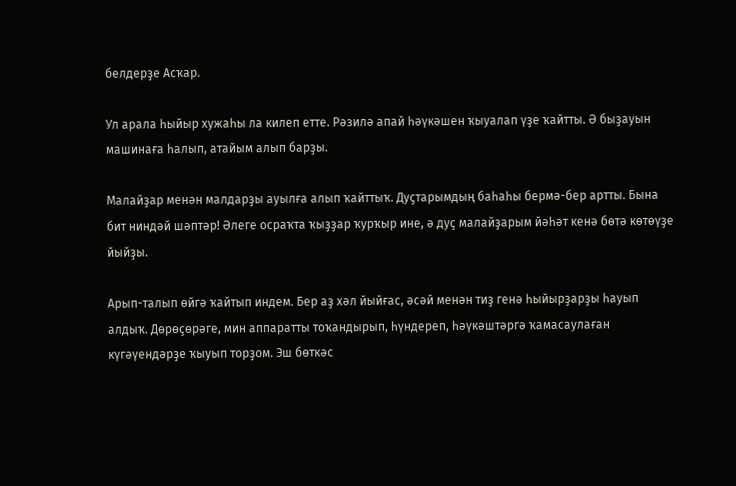белдерҙе Асҡар.

Ул арала һыйыр хужаһы ла килеп етте. Рәзилә апай һәүкәшен ҡыуалап үҙе ҡайтты. Ә быҙауын машинаға һалып, атайым алып барҙы.

Малайҙар менән малдарҙы ауылға алып ҡайттыҡ. Дуҫтарымдың баһаһы бермә-бер артты. Бына бит ниндәй шәптәр! Әлеге осраҡта ҡыҙҙар ҡурҡыр ине, ә дуҫ малайҙарым йәһәт кенә бөтә көтөүҙе йыйҙы.

Арып-талып өйгә ҡайтып индем. Бер аҙ хәл йыйғас, әсәй менән тиҙ генә һыйырҙарҙы һауып алдыҡ. Дөрөҫөрәге, мин аппаратты тоҡандырып, һүндереп, һәүкәштәргә ҡамасаулаған күгәүендәрҙе ҡыуып торҙом. Эш бөткәс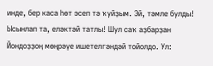инде, бер каса һөт эсеп тә ҡуйҙым. Эй, тәмле булды! Ысынлап та, еләктәй татлы! Шул саҡ аҙбарҙан Йондоҙҙоң мөңрәүе ишетелгәндәй тойолдо. Ул: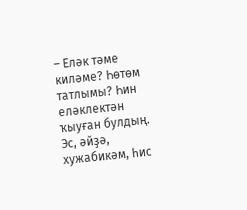– Еләк тәме киләме? Һөтөм татлымы? Һин еләклектән ҡыуған булдың. Эс, әйҙә, хужабикәм, һис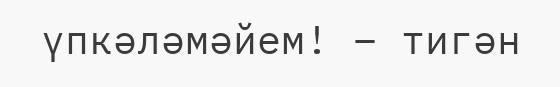үпкәләмәйем! – тигән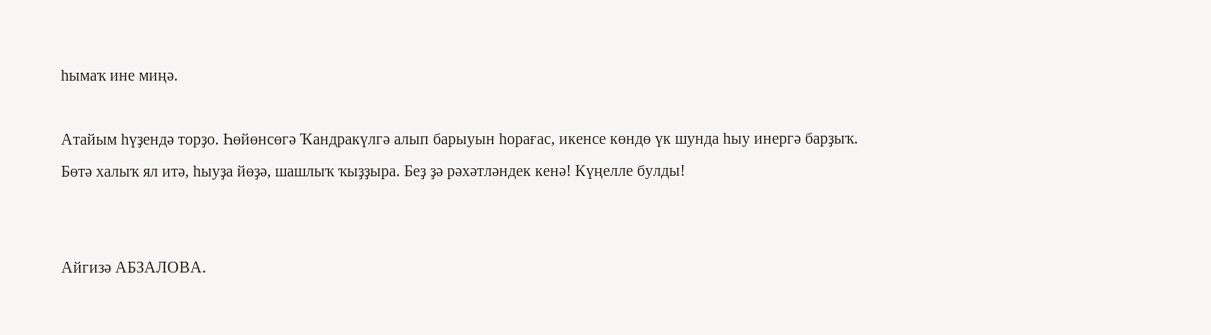һымаҡ ине миңә.

Атайым һүҙендә торҙо. Һөйөнсөгә Ҡандракүлгә алып барыуын һорағас, икенсе көндө үк шунда һыу инергә барҙыҡ. Бөтә халыҡ ял итә, һыуҙа йөҙә, шашлыҡ ҡыҙҙыра. Беҙ ҙә рәхәтләндек кенә! Күңелле булды!


Айгизә АБЗАЛОВА.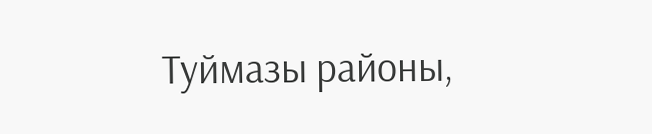Туймазы районы,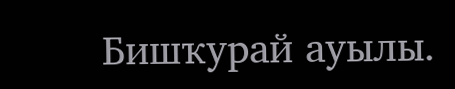Бишҡурай ауылы.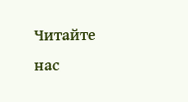Читайте нас